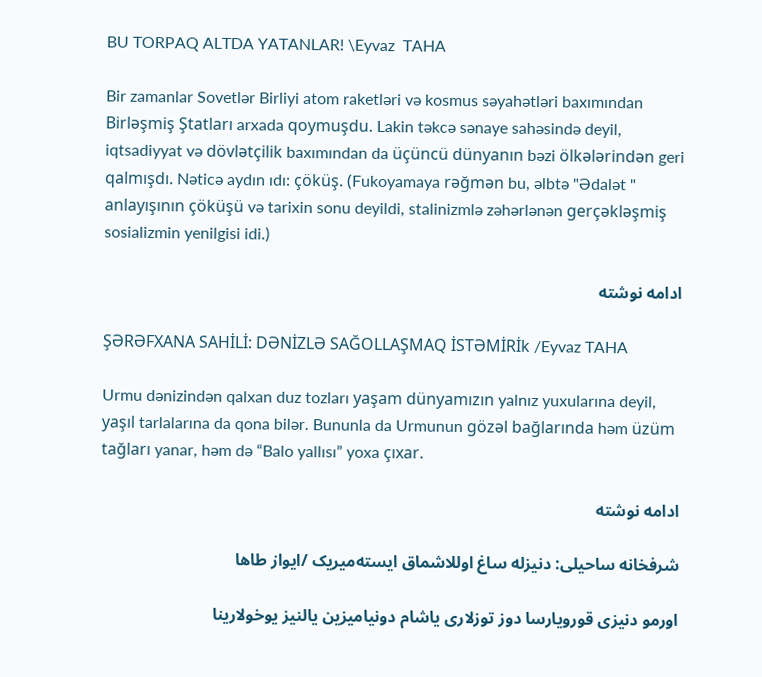BU TORPAQ ALTDA YATANLAR! \Eyvaz  TAHA

Bir zamanlar Sovetlər Birliyi atom raketləri və kosmus səyahətləri baxımından Birləşmiş Ştatları arxada qoymuşdu. Lakin təkcə sənaye sahəsində deyil, iqtsadiyyat və dövlətçilik baxımından da üçüncü dünyanın bəzi ölkələrindən geri qalmışdı. Nəticə aydın ıdı: çöküş. (Fukoyamaya rəğmən bu, əlbtə "Ədalət " anlayışının çöküşü və tarixin sonu deyildi, stalinizmlə zəhərlənən gerçəkləşmiş sosializmin yenilgisi idi.)

ادامه نوشته

ŞƏRƏFXANA SAHİLİ: DƏNİZLƏ SAĞOLLAŞMAQ İSTƏMİRİk /Eyvaz TAHA

Urmu dənizindən qalxan duz tozları yaşam dünyamızın yalnız yuxularına deyil, yaşıl tarlalarına da qona bilər. Bununla da Urmunun gözəl bağlarında həm üzüm tağları yanar, həm də “Balo yallısı” yoxa çıxar.

ادامه نوشته

شرفخانه ساحیلی: دنیزله ساغ اوللاشماق ایسته‌میریک /ایواز طاها

اورمو دنیزی قورویارسا دوز توزلاری یاشام دونیامیزین یالنیز یوخولارینا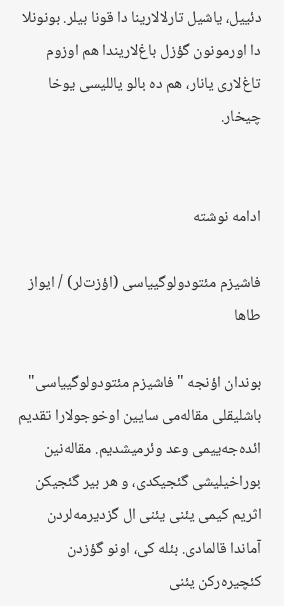دئییل، یاشیل تارلالارینا دا قونا بیلر. بونونلا دا اورمونون گؤزل باغ‌لاریندا هم اوزوم تاغ‌لاری یانار، هم ده بالو یاللیسی یوخا چیخار.


ادامه نوشته

فاشیزم مئتودولوگییاسی (اؤزت‌لر) / ايواز طاها

بوندان اؤنجه "فاشیزم مئتودولوگییاسی" باشلیقلی مقاله‌می سایین اوخوجولارا تقدیم ائده‌جه‌ییمی وعد وئرمیشدیم. مقاله‌نین بوراخیلیشی گئجیکدی، و هر بیر گئجیکن اثریم کیمی یئنی یئنی ال گزدیرمه‌لردن آماندا قالمادی. بئله کی، اونو گؤزدن کئچیر‌ه‌رکن یئنی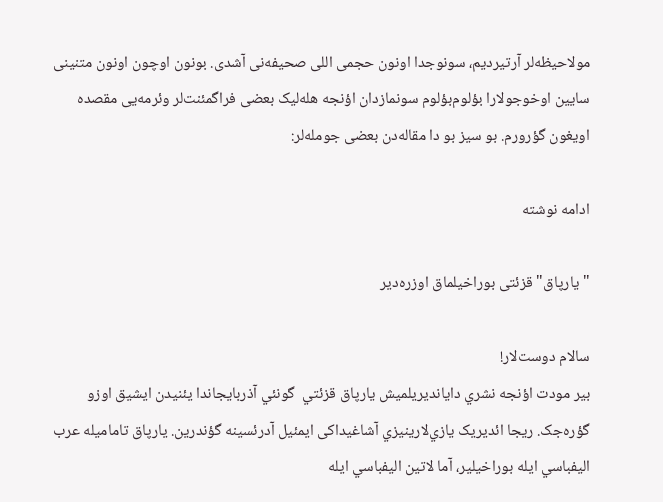مولاحیظه‌لر آرتیردیم، سونوجدا اونون حجمی اللی صحیفه‌نی آشدی. بونون اوچون اونون متنینی سایین اوخوجولارا بؤلوم‌بؤلوم سونمازدان اؤنجه هله‌لیک بعضی فراگمئنت‌لر وئرمه‌یی مقصده اویغون گؤرورم. بو سیز بو دا مقاله‌دن بعضی جومله‌لر:

ادامه نوشته

"یارپاق" قزئتی بوراخیلماق اوزره‌دیر

سالام دوست‌لار!
بير مودت اؤنجه نشري دايانديريلميش يارپاق قزئتي  گونئي آذربايجاندا یئنيدن ايشيق اوزو گؤره‌جک. ریجا ائديريک يازي‌لارينيزي آشاغیداکی ایمئیل آدرئسینه گؤندرين. يارپاق تاماميله عرب اليفباسي ايله بوراخيلير، آما لاتين اليفباسي ايله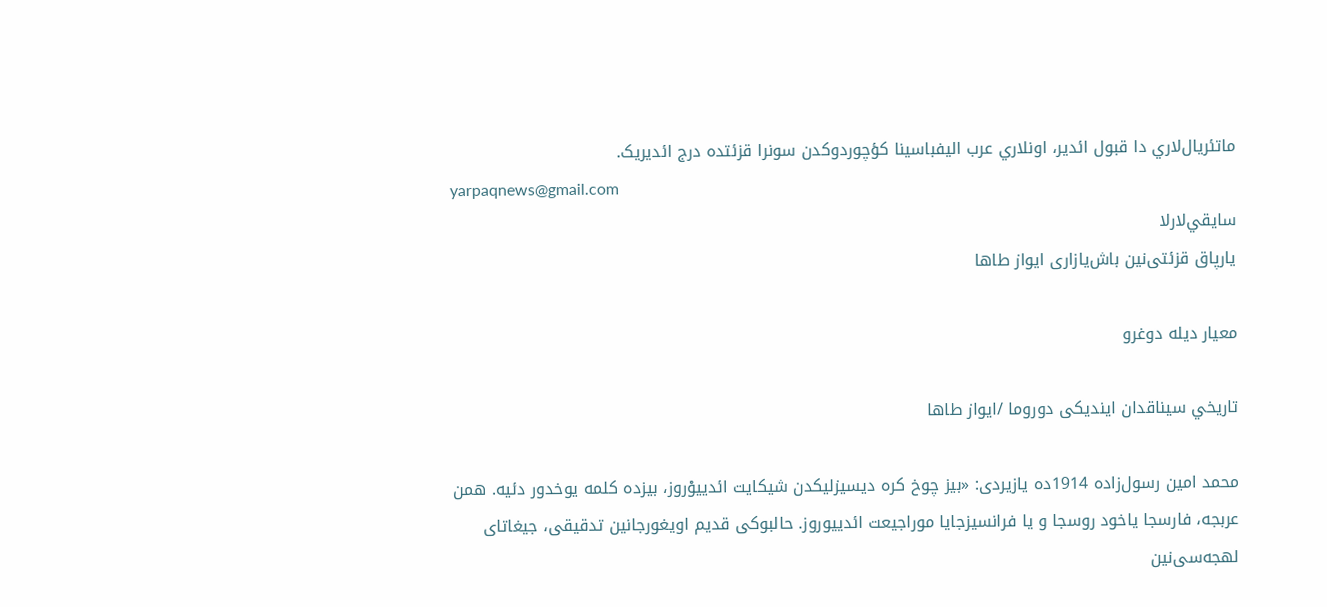ماتئريال‌لاري دا قبول ائدير، اونلاري عرب اليفباسينا کؤچوردوکدن سونرا قزئتده درج ائديريک.
yarpaqnews@gmail.com
سايقي‌لارلا
یارپاق قزئتی‌نین باش‌یازاری ایواز طاها

معیار دیله دوغرو

تاريخي سيناقدان ایندیکی دوروما /ایواز طاها

محمد امین رسول‌زاده 1914ده یازیردی: «بیز چوخ کره دیسیزلیکدن شیکایت ائدییوْروز، بیزده کلمه یوخدور دئیه. همن عربجه، فارسجا یاخود روسجا و یا فرانسیزجایا موراجیعت ائدییوروز. حالبوکی قدیم اویغورجانین تدقیقی، جیغاتای لهجه‌سی‌نین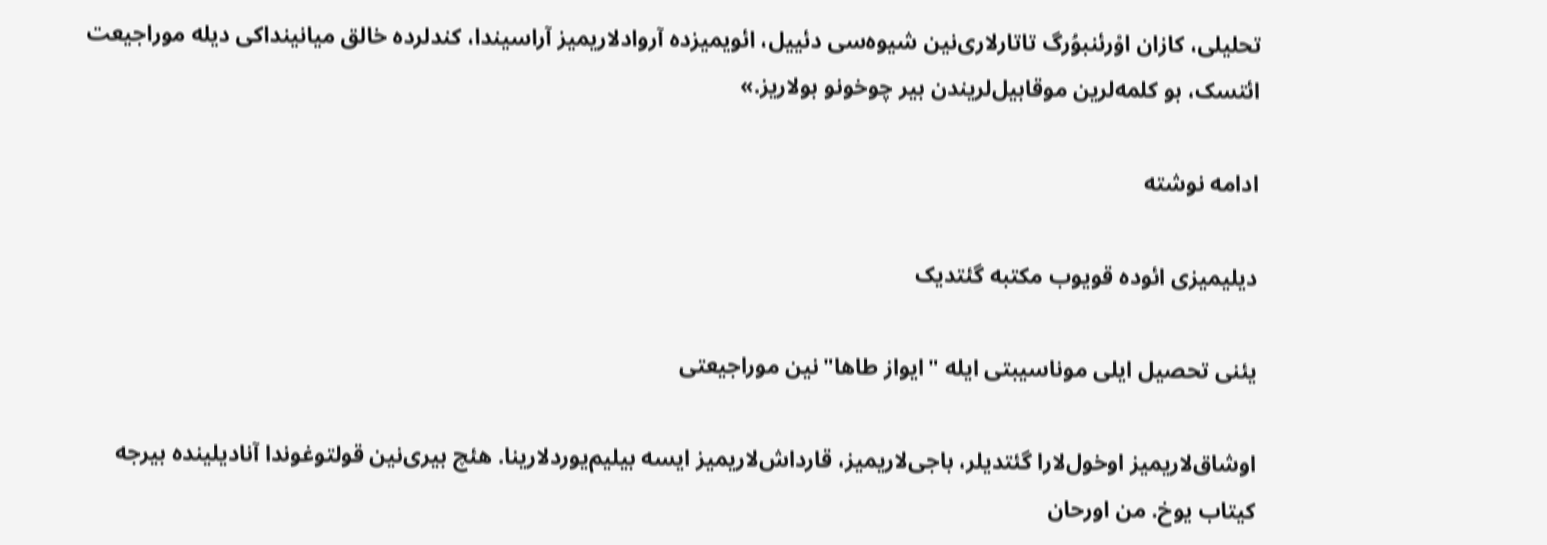تحلیلی، کازان اوْرئنبوُرگ تاتارلاری‌نین شیوه‌سی دئییل، ائویمیزده آروادلاریمیز آراسیندا، کندلرده خالق میانینداکی دیله موراجیعت ائتسک، بو کلمه‌لرین موقابیل‌لریندن بیر چوخونو بولاریز.»

ادامه نوشته

دیلیمیزی ائوده قویوب مکتبه گئتدیک

یئنی تحصیل ایلی موناسیبتی ایله "ایواز طاها"نین موراجیعتی

اوشاق‌لاریمیز اوخول‌لارا گئتدیلر، باجی‌لاریمیز، قارداش‌لاریمیز ایسه بیلیم‌یوردلارینا. هئچ بیری‌نین قولتوغوندا آنادیلینده بیرجه کیتاب یوخ. من اورحان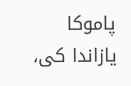پاموکا یازاندا کی،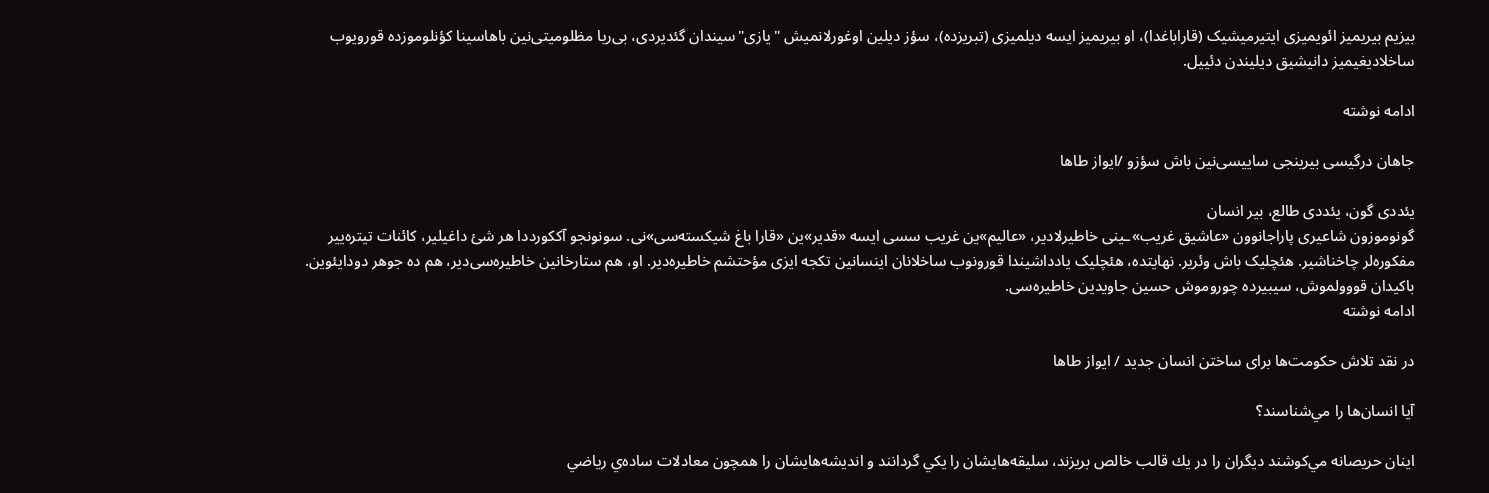بیزیم بیریمیز ائویمیزی ایتیرمیشیک (قاراباغدا)، او بیریمیز ایسه دیلمیزی (تبریزده)، سؤز دیلین اوغورلانمیش "یازی"سیندان گئدیردی، بی‌ریا مظلومیتی‌نین باهاسینا کؤنلوموزده قورویوب ساخلادیغیمیز دانیشیق دیلیندن دئییل.

ادامه نوشته

جاهان درگیسی بیرینجی ساییسی‌نین باش سؤزو /ایواز طاها

یئددی گون، یئددی طالع، بیر انسان
گونوموزون شاعیری پاراجانوون «عاشیق غریب»ـینی خاطیرلادیر، «عالیم»ین غریب سسی ایسه «قدیر»ین «قارا باغ شیکسته‌سی»نی. سونونجو آککورددا هر شئ داغیلیر، کائنات تیتره‌ییر مفکوره‌لر چاخناشیر. هئچلیک باش وئریر. نهایتده، هئچلیک یادداشیندا قورونوب ساخلانان اینسانین تکجه ایزی مؤحتشم خاطیره‌دیر. او، هم ستارخانین خاطیره‌سی‌دیر، هم ده جوهر دودایئوین. باکیدان قووولموش، سیبیرده چوروموش حسین جاویدین خاطیره‌سی.
ادامه نوشته

در نقد تلاش حکومت‌ها برای ساختن انسان جدید / ایواز طاها

آيا انسان‌ها را مي‌شناسند؟

اينان حريصانه مي‌كوشند ديگران را در يك قالب خالص بريزند، سليقه‌هايشان را يكي گردانند و انديشه‌هايشان را همچون معادلات ساده‌ي رياضي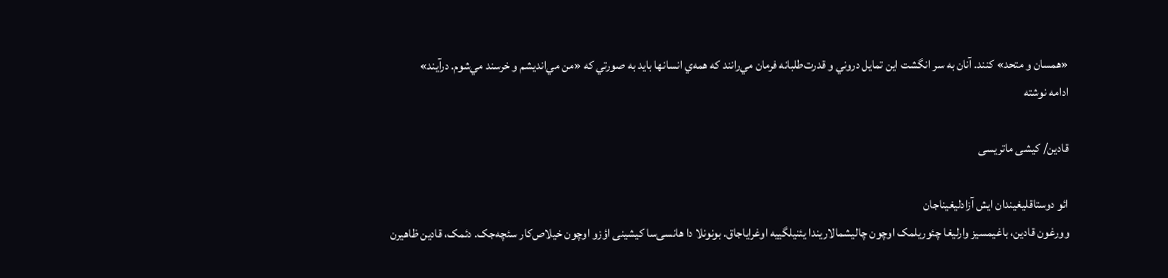«همسان و متحد» كنند. آنان به سر انگشت اين تمايل دروني و قدرت‌طلبانه فرمان مي‌رانند كه همه‌ي انسانها بايد به صورتي كه «من مي‌انديشم و خرسند مي‌شوم. درآيند»
ادامه نوشته

قادین/ کیشی ماتریسی

ائو دوستاقلیغیندان ایش آزادلیغیناجان
وورغون قادین، باغیمسیز وارلیغا چئوریلمک اوچون چالیشمالاریندا یئنیلگییه اوغرایاجاق. بونونلا دا هانسی‌سا کیشینی اؤزو اوچون خیلاص‌کار سئچه‌جک. دئمک، قادین ظاهیرن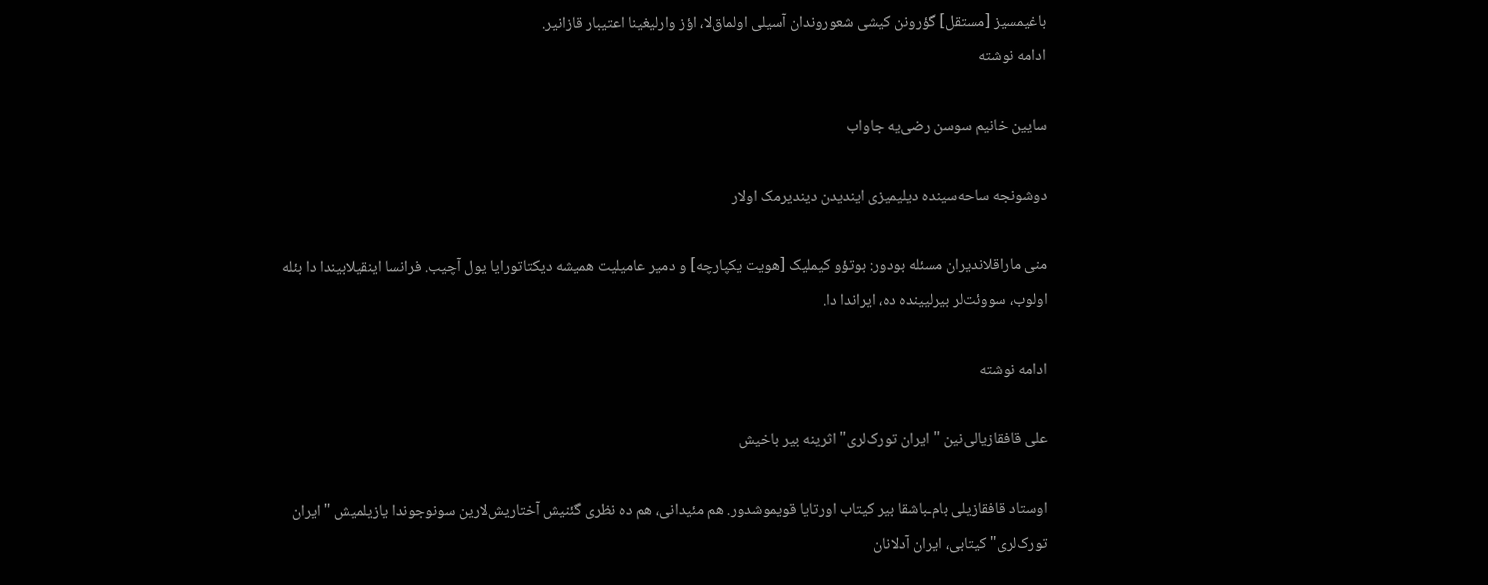باغیمسیز [مستقل] گؤرونن کیشی شعوروندان آسیلی اولماق‌لا، اؤز وارلیغینا اعتیبار قازانیر.
ادامه نوشته

سایین خانیم سوسن رضی‌یه جاواب

دوشونجه ساحه‌سینده دیلیمیزی ایندیدن دیندیرمک اولار

منی ماراقلاندیران مسئله بودور: بوتؤو کیملیک [هویت یکپارچه] و دمیر عامیلیت همیشه دیکتاتورایا یول آچیب. فرانسا اینقیلابیندا دا بئله اولوب، سووئت‌لر بیرلیینده ده، ایراندا دا.

ادامه نوشته

علی قافقازیالی‌نین " ایران تورک‌لری" اثرینه بیر باخیش

اوستاد قافقازیلی‌ بام‌ـباشقا بیر کیتاب اورتایا قویموشدور. هم مئیدانی، هم ده نظری گئنیش آختاریش‌لارین سونوجوندا یازیلمیش "ایران تورک‌لری" کیتابی، ایران آدلانان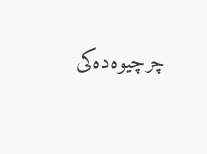چرچیوه‌ده‌کی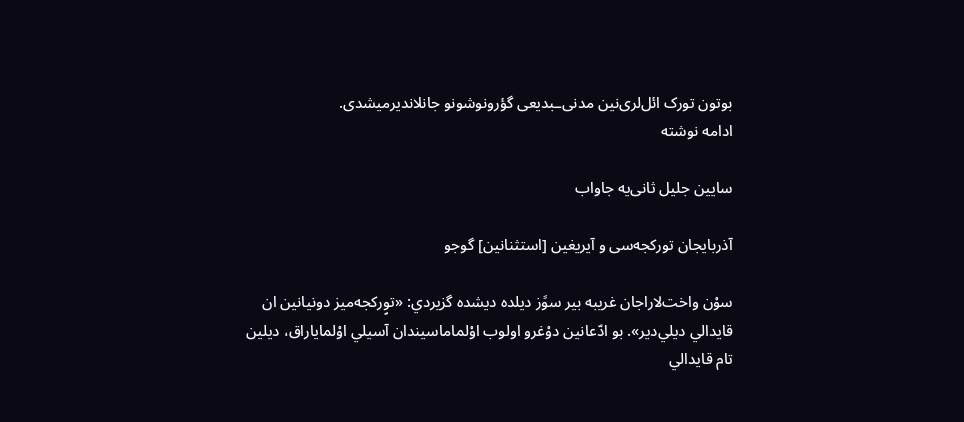بوتون تورک ائل‌لری‌نین مدنی‌ـبدیعی گؤرونوشونو جانلاندیرمیشدی.
ادامه نوشته

سایین جلیل ثانی‌یه جاواب

آذربایجان تورکجه‌سی و آیریغین [استثنانین] گوجو

سوْن واخت‌لاراجان غريبه بير سوًز ديلده ديشده گزيردي: «توٍركجه‌ميز دونیانين ان قايدالي ديلي‌دير». بو ادّعانين دوْغرو اولوب اوْلماماسيندان آسيلي اوْلماياراق، ديلين تام قايدالي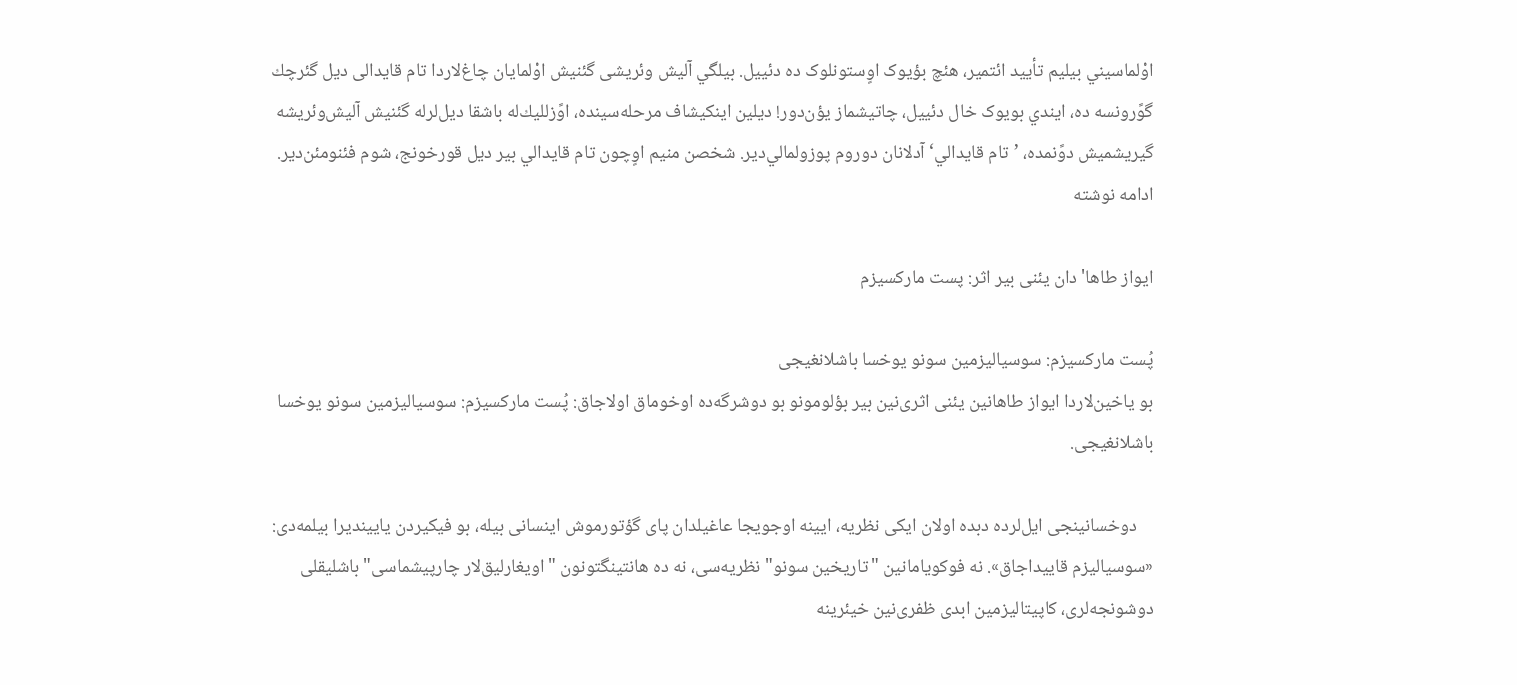اوْلماسیني بیلیم تأیید ائتمیر، هئچ بؤیوک اوٍستونلوک ده دئییل. بيلگي آليش وئريشی گئنیش اوْلمايان چاغ‌لاردا تام قایدالی دیل گئرچك گوًرونسه ‌ده، ايندي بویوک خال دئييل، چاتيشماز یؤن‌دور! ديلين اينكيشاف مرحله‌سينده، اوًزلليك‌له باشقا ديل‌لرله گئنيش آليش‌وئريشه گيريشميش دوًنمده، ’تام قايدالي‘ آدلانان دوروم پوزولمالي‌دير. شخصن منيم اوٍچون تام قايدالي بير ديل قورخونج، شوم فئنومئن‌دير.
ادامه نوشته

ایواز طاها'دان یئنی بیر اثر: پست مارکسیزم

پُست مارکسیزم: سوسیالیزمین سونو یوخسا باشلانغیجی
بو یاخین‌لاردا ایواز طاهانین یئنی اثری‌نین بیر بؤلومونو بو دوشرگه‌ده اوخوماق اولاجاق: پُست مارکسیزم: سوسیالیزمین سونو یوخسا باشلانغیجی.

    دوخسانینجی ایل‌لرده دبده اولان ایکی نظریه، ایینه اوجویجا عاغیلدان پای گؤتورموش اینسانی بیله، بو فیکیردن یاییندیرا بیلمه‌دی: «سوسیالیزم قاییداجاق». نه فوکویامانین "تاریخین سونو" نظریه‌سی، نه ده هانتینگتونون "اویغارلیق‌لار چارپیشماسی" باشلیقلی دوشونجه‌لری، کاپیتالیزمین ابدی ظفری‌نین خیئرینه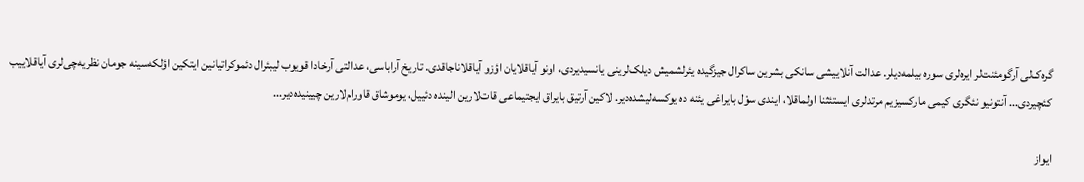گره‌ک‌لی آرگومئنت‌لر ایره‌لری سوره بیلمه‌دیلر. عدالت آنلاییشی سانکی بشرین ساکرال جیزگیده یئرلشمیش دیلک‌لرینی یانسیدیردی، اونو آیاقلایان اؤزو آياقلاناجاقدی. تاریخ آراباسی، عدالتی آرخادا قویوب لیبئرال دئموکراتیانین ایتکین اؤلکه‌‌سینه جومان نظریه‌چی‌لری آیاقلاییب کئچیردی... آنتونیو نئگری کیمی مارکسیزیم مرتدلری ایستئثنا اولماقلا، ایندی سوْل بایراغی یئنه ده یوکسه‌لیشده‌دیر. لاکین آرتیق بایراق ایجتیماعی قات‌لارین الینده دئییل، یوموشاق قاورام‌لارین چیینیده‌دیر...

ايواز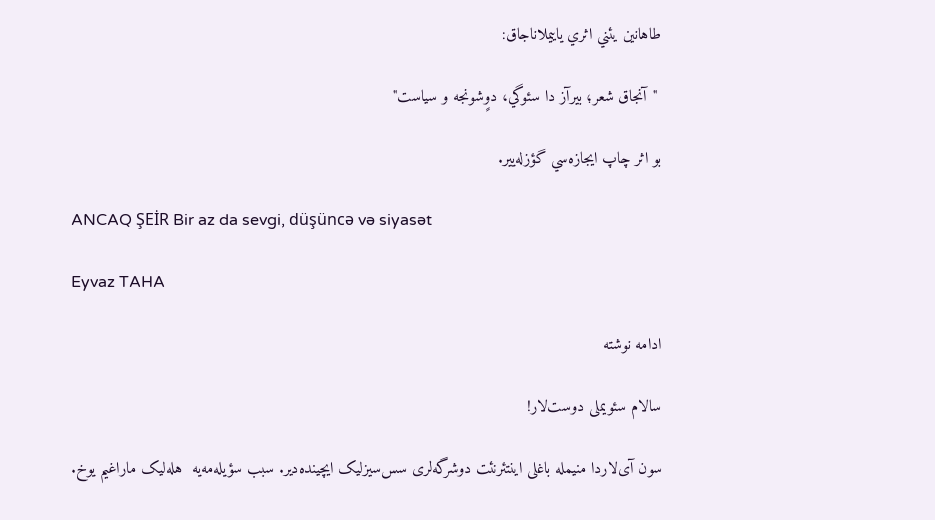طاهانين يئني اثري ياييملاناجاق:

 "آنجاق شعر؛ بيرآز دا سئوگي، دوٍشونجه و سياست"

بو اثر چاپ ايجازه‌سي گؤزله‌يير.

ANCAQ ŞEİR Bir az da sevgi, düşüncə və siyasət

Eyvaz TAHA

ادامه نوشته

سالام سئویملی دوست‌لار!

سون آی‌لاردا منیمله باغلی اینتئرنئت دوشرگه‌لری سس‌سیزلیک ایچینده‌دیر. سبب سؤیله‌مه‌یه  هله‌لیک ماراغیم یوخ.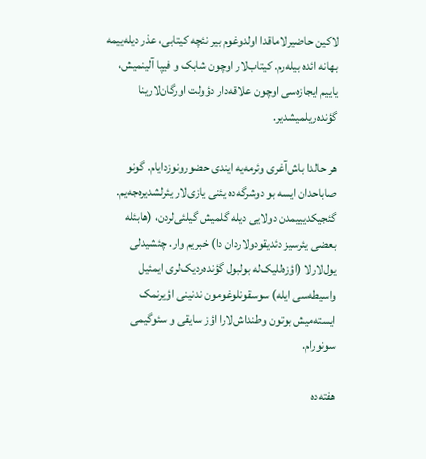لاکین حاضیرلاماقدا اولدوغوم بیر نئچه کیتابی، عذر دیله‌ییمه بهانه ائده بیله‌رم. کیتاب‌لار اوچون شابک و فیپا آلینمیش، یاییم ایجازه‌سی اوچون علاقه‌دار دؤولت اورگان‌لارینا گؤنده‌ریلمیشدیر.

هر حالدا باش‌آغری وئرمه‌یه ایندی حضورونوزدایام. گونو صاباحدان ایسه بو دوشرگه‌ده یئنی یازی‌لار یئرلشدیره‌جه‌یم. گئجیکدیییمدن دولایی دیله گلمیش گیلئی‌لردن، (هابئله بعضی یئرسیز دئدیقودولاردان دا) خبریم وار. چئشیدلی یول‌لارلا (اؤزه‌للیک‌له بولبول گؤنده‌ردیک‌لری ایمئیل واسیطه‌سی ایله) سوسقونلوغومون ندنینی اؤیرنمک ایسته‌میش بوتون وطنداش‌لارا اؤز سایقی و سئوگیمی سونورام.

هفته‌ده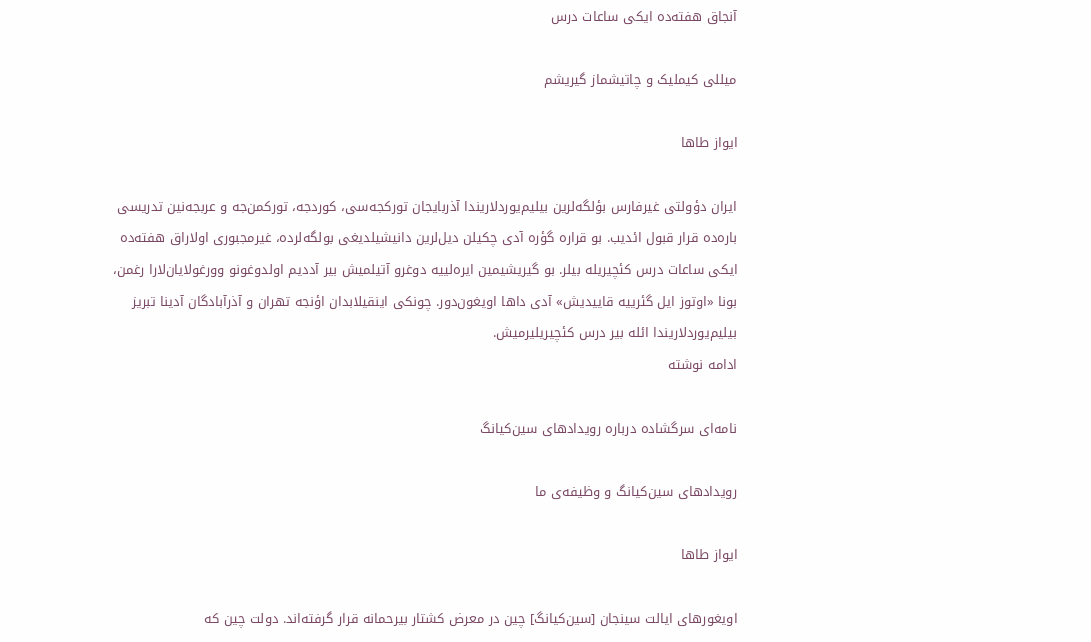آنجاق هفته‌ده ایکی ساعات درس

میللی کیملیک و چاتیشماز گیریشم

ایواز طاها

ایران دؤولتی غیرفارس بؤلگه‌لرین بیلیم‌یوردلاریندا آذربایجان تورکجه‌سی، کوردجه، تورکمن‌جه و عربجه‌نین تدریسی باره‌ده قرار قبول ائدیب. بو قراره گؤره آدی چکیلن دیل‌لرین دانیشیلدیغی بولگه‌لرده، غیرمجبوری اولاراق هفته‌ده ایکی ساعات درس کئچیریله بیلر. بو گیریشیمین ایره‌لییه دوغرو آتیلمیش بیر آددیم اولدوغونو وورغولایان‌لارا رغمن، بونا «اوتوز ایل گئرییه قاییدیش» آدی داها اویغون‌دور. چونکی اینقیلابدان اؤنجه تهران و آذرآبادگان آدینا تبریز بیلیم‌یوردلاریندا ائله بیر درس کئچیریلیرمیش.
ادامه نوشته

نامه‌ای سرگشاده درباره رویدادهای سین‌‌کیانگ

رویدادهای سین‌‌کیانگ و وظیفه‌ی ما

ایواز طاها

اویغورهای ایالت سینجان [سین‌کیانگ] چین در معرض کشتار بیرحمانه قرار گرفته‌اند. دولت چین که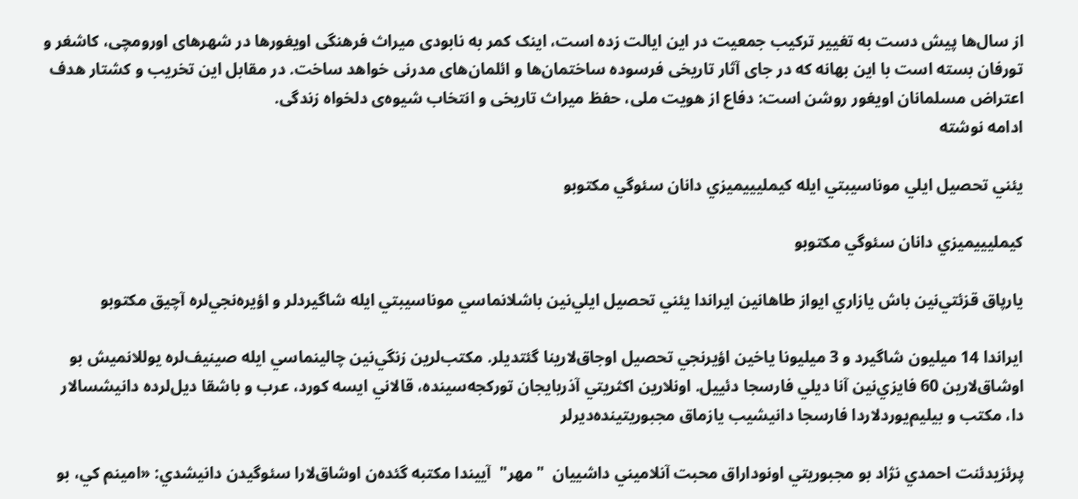از سال‌ها پیش دست به تغییر ترکیب جمعیت در این ایالت زده است، اینک کمر به نابودی میراث فرهنگی اویغورها در شهرهای اورومچی، کاشغر و تورفان بسته است با این بهانه که در جای آثار تاریخی فرسوده ساختمان‌ها و ائلمان‌های مدرنی خواهد ساخت. در مقابل این تخریب و کشتار هدف اعتراض مسلمانان اویغور روشن است: دفاع از هویت ملی، حفظ میراث تاریخی و انتخاب شیوه‌ی دلخواه زندگی.
ادامه نوشته

يئني تحصيل ايلي موناسيبتي ايله کيمليييميزي دانان سئوگي مکتوبو

کيمليييميزي دانان سئوگي مکتوبو

يارپاق قزئتي‌نين باش يازاري ايواز طاهانين ايراندا يئني تحصيل ايلي‌نين باشلانماسي موناسيبتي ايله شاگيردلر و اؤيره‌نجي‌لره آچيق مکتوبو

ايراندا 14 ميليون شاگيرد و 3 ميليونا ياخين اؤيرنجي تحصيل اوجاق‌لارينا گئتديلر. مکتب‌لرين زنگي‌نين چالينماسي ايله صينيف‌لره يوللانميش بو اوشاق‌لارين 60 فايزي‌نين آنا ديلي فارسجا دئييل. اونلارين اکثريتي آذربايجان تورکجه‌سينده، قالاني ايسه کورد، عرب و باشقا ديل‌لرده دانيشسالار دا، مکتب و بيليم‌يوردلاردا فارسجا دانيشيب يازماق مجبوريتينده‌ديرلر

پرئزيدئنت احمدي نژاد بو مجبوريتي اونوداراق محبت آنلاميني داشييان  "مهر"  آييندا مکتبه گئده‌ن اوشاق‌لارا سئوگيدن دانيشدي: «امينم کي، بو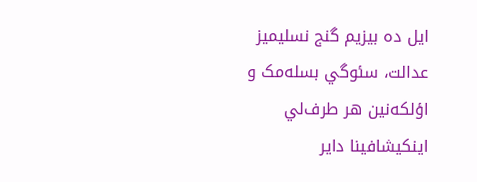ايل ده بيزيم گنج نسليميز عدالت، سئوگي بسله‌مک و اؤلکه‌نين هر طرف‌لي اينکيشافينا داير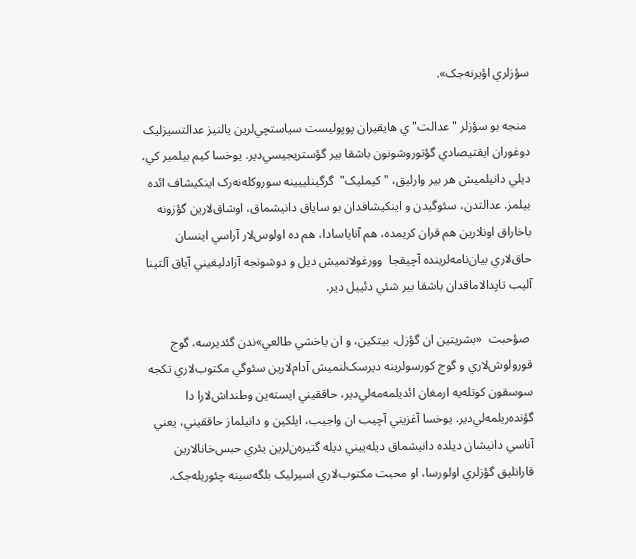سؤزلري اؤيرنه‌جک».

 منجه بو سؤزلر "عدالت"ي هايقيران پوپوليست سياستچي‌لرين يالنيز عدالتسيزليک دوغوران ايقتيصادي گؤتوروشونون باشقا بير گؤستريجيسي‌دير. يوخسا کيم بيلمير کي، ديلي دانيلميش هر بير وارليق، "کيمليک"  گرگينلييينه سوروکله‌نه‌رک اينکيشاف ائده بيلمز. عدالتدن، سئوگيدن و اينکيشافدان بو ساياق دانيشماق، اوشاق‌لارين گؤزونه باخاراق اونلارين هم قران کريمده، هم آناياسادا، هم ده اولوس‌لار آراسي اينسان حاق‌لاري بيان‌نامه‌لرينده آچيقجا  وورغولانميش ديل و دوشونجه آزادليغيني آياق آلتينا آليب تاپدالاماقدان باشقا بير شئي دئييل دير.

 صؤحبت  «بشريتين ان گؤزل، بيتكين، و ان ياخشي طالعي‌»ندن گئديرسه، گوج قورولوش‌لاري و گوج کورسولرينه ديرسک‌لنميش آدام‌لارين سئوگي مکتوب‌لاري تکجه سوسقون کوتله‌يه ارمغان ائديلمه‌مه‌لي‌دير، حاققيني ايسته‌ين وطنداش‌لارا دا گؤنده‌ريلمه‌لي‌دير. يوخسا آغزيني آچيب ان واجيب، ايلکين و دانيلماز حاققيني، يعني آناسي دانيشان ديلده دانيشماق ديله‌ييني ديله گتيره‌ن‌لرين يئري حبس‌خانالارين قارانليق گؤزلري اولورسا، او محبت مکتوب‌لاري اسيرليک بلگه‌سينه چئوريله‌جک.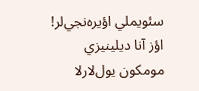سئويملي اؤيره‌نجي‌لر! اؤز آنا ديلينيزي مومکون يول‌لارلا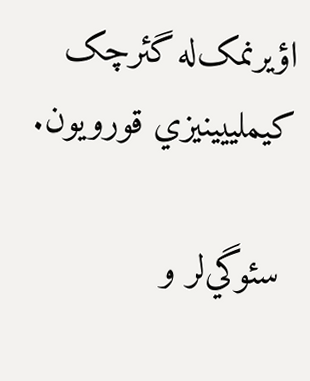اؤيرنمک‌له گئرچک کيملييينيزي قورويون.

 سئوگي‌لر و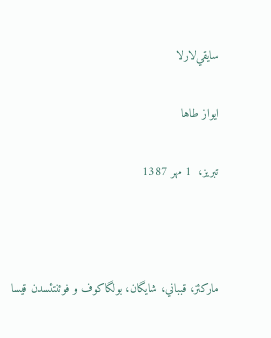سايقي‌لارلا

ايواز طاها

تبريز،  1 مهر 1387



ماركئز، قبباني، شايگان، بولگاكوف و فوئنتئسدن قيسا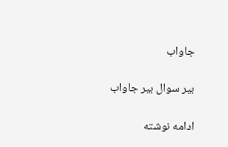جاواب

بیر سوال بیر جاواب

ادامه نوشته